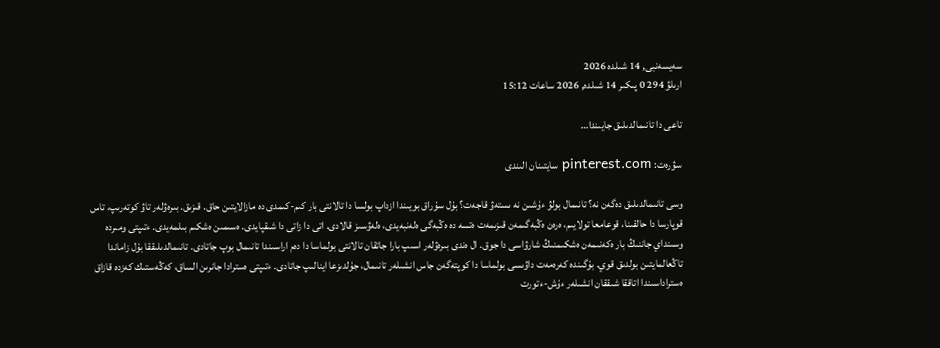سەيسەنبى, 14 شىلدە 2026
ارىلۋ 294 0 پىكىر 14 شىلدە, 2026 ساعات 15:12

تاعى دا تانىمالدىلىق جايىندا…

سۋرەت: pinterest.com سايتىنان الىندى

وسى تانىمالدىلىق دەگەن نە؟ تانىمال بولۋ ءۇشىن نە ىستەۋ قاجەت؟ بۇل سۇراق بويىندا ازداپ بولسا دا تالانتى بار كىم-كىمدى دە مازالايتىن حاق. قىزىق. بىرەۋلەر تاۋ كوتەرىپ، تاس قوپارسا دا حالقىنا، قوعامعا تولايىم، ەرەن ەڭبەگىمەن قىزىمەت ەتسە دە ەڭبەگى ەلەنبەيدى، ەلەۋسىز قالادى. اتى دا زاتى دا شىقپايدى. ەسىمىن ەشكىم بىلمەيدى. ءتىپتى ومىردە وسىنداي جاننىڭ بار ەكەنىمەن ەشكىمنىڭ شارۋاسى دا جوق. ال ەندى بىرەۋلەر اسىپ بارا جاتقان تالانتى بولماسا دا دەم اراسىندا تانىمال بوپ جاتادى. تانىمالدىلىققا بۇل زاماندا تاڭعالمايتىن بولدىق قوي. بۇگىندە كەرەمەت داۋىسى بولماسا دا كوپتەگەن جاس انشىلەر تانىمال، جۇلدىزعا اينالىپ جاتادى. ءتىپتى ەسترادا جانرىن الساق، كەڭەستىك كەزدە قازاق ەستراداسىندا اتاققا شىققان انشىلەر ءۇش-ءتورت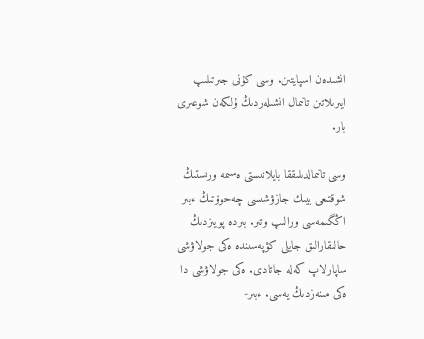انشىدەن اسپايتىن. وسى كۇنى جىرتىلىپ ايىرىلاتىن تانىمال انشىلەردىڭ ۇلكەن شوعىرى بار.

وسى تانىمالدىلىققا بايلانىستى ەسىمە ورىستىڭ شوقتىعى بيىك جازۋشىسى چەحوۆتىڭ ءبىر اڭگىمەسى ورالىپ وتىر. بىردە پويىزدىڭ حالىقارالىق جايلى كۋپەسىندە ەكى جولاۋشى ساپارلاپ كەلە جاتادى. ەكى جولاۋشى دا ەكى مىنەزدىڭ يەسى. ءبىر-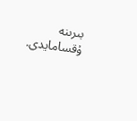بىرىنە ۇقسامايدى.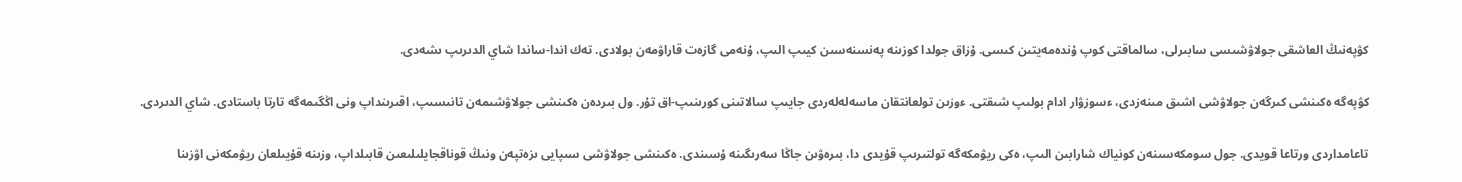كۋپەنىڭ العاشقى جولاۋشىسى سابىرلى، سالماقتى كوپ ۇندەمەيتىن كىسى. ۇزاق جولدا كوزىنە پەنسنەسىن كيىپ الىپ، ۇنەمى گازەت قاراۋمەن بولادى. تەك اندا-ساندا شاي الدىرىپ ىشەدى.

كۋپەگە ەكىنشى كىرگەن جولاۋشى اشىق مىنەزدى، ءسوزۋار ادام بولىپ شىقتى. ءوزىن تولعانتقان ماسەلەلەردى جايىپ سالاتىنى كورىنىپ-اق تۇر. ول بىردەن ەكىنشى جولاۋشىمەن تانىسىپ، اقىرىنداپ ونى اڭگىمەگە تارتا باستادى. شاي الدىردى.

تاعامداردى ورتاعا قويدى. جول سومكەسىنەن كونياك شارابىن الىپ، ەكى ريۋمكەگە تولتىرىپ قۇيدى دا، بىرەۋىن جاڭا سەرىگىنە ۇسىندى. ەكىنشى جولاۋشى سىپايى ىزەتپەن ونىڭ قوناقجايلىلىعىن قابىلداپ، وزىنە قۇيىلعان ريۋمكەنى اۋزىنا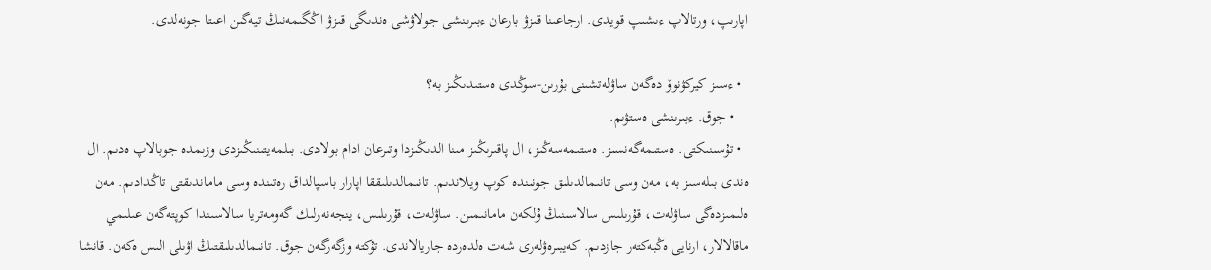اپارىپ، ورتالاپ ءىشىپ قويدى. ارجاعىنا قىزۋ بارعان ءبىرىنشى جولاۋشى ەندىگى قىزۋ اڭگىمەنىڭ تيەگىن اعىتا جونەلدى.

  • ءسىز كيركۋنوۆ دەگەن ساۋلەتشىنى بۇرىن-سوڭدى ەستىدىڭىز بە؟
    • جوق. ءبىرىنشى ەستۋىم.
  • تۇسىنىكتى. ەستىمەگەنسىز. ەستىمەسەڭىز، ال پاقىرىڭىز مىنا الدىڭىزدا وتىرعان ادام بولادى. بىلمەيتىنىڭىزدى وزىمدە جوبالاپ ەدىم. ال ەندى بىلەسىز بە، مەن وسى تانىمالدىلىق جونىندە كوپ ويلاندىم. تانىمالدىلىققا اپارار باسپالداق رەتىندە وسى ماماندىقتى تاڭدادىم. مەن ەلىمىزدەگى ساۋلەت، قۇرىلىس سالاسىنىڭ ۇلكەن مامانىمىن. ساۋلەت، قۇرىلىس، ينجەنەرلىك گەومەتريا سالاسىندا كوپتەگەن عىلىمي ماقالالار، ارنايى ەڭبەكتەر جازدىم. كەيبىرەۋلەرى شەت ەلدەردە جاريالاندى. تۇكتە وزگەرگەن جوق. تانىمالدىلىقتىڭ اۋىلى الىس ەكەن. قانشا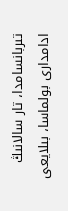تىربانسامدا، تار سالانىڭ ادامدارى بولماسا، بىلايعى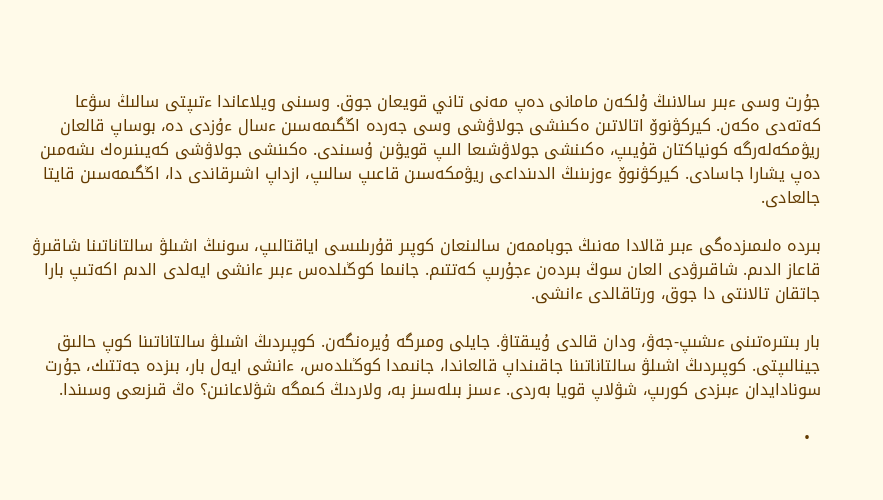جۇرت وسى ءبىر سالانىڭ ۇلكەن مامانى دەپ مەنى تاني قويعان جوق. وسىنى ويلاعاندا ءتىپتى سالىڭ سۋعا كەتەدى ەكەن. كيركۋنوۆ اتالاتىن ەكىنشى جولاۋشى وسى جەردە اڭگىمەسىن ءسال ءۇزدى دە، بوساپ قالعان ريۋمكەلەرگە كونياكتان قۇيىپ، ەكىنشى جولاۋشىعا الىپ قويۋىن ۇسىندى. ەكىنشى جولاۋشى كەيىنىرەك ىشەمىن دەپ يشارا جاسادى. كيركۋنوۆ ءوزىنىڭ الدىنداعى ريۋمكەسىن قاعىپ سالىپ، ازداپ اشىرقاندى دا، اڭگىمەسىن قايتا جالعادى.

بىردە ەلىمىزدەگى ءبىر قالادا مەنىڭ جوباممەن سالىنعان كوپىر قۇرىلىسى اياقتالىپ، سونىڭ اشىلۋ سالتاناتىنا شاقىرۋ قاعاز الدىم. شاقىرۋدى العان سوڭ بىردەن ءجۇرىپ كەتتىم. جانىما كوڭىلدەس ءبىر ءانشى ايەلدى الدىم اكەتىپ بارا جاتقان تالانتى دا جوق، ورتاقالدى ءانشى.

بار بىتىرەتىنى ءىشىپ-جەۋ، ودان قالدى ۇيىقتاۋ. جايلى ومىرگە ۇيرەنگەن. كوپىردىڭ اشىلۋ سالتاناتىنا كوپ حالىق جينالىپتى. كوپىردىڭ اشىلۋ سالتاناتىنا جاقىنداپ قالعاندا، جانىمدا كوڭىلدەس، ءانشى ايەل بار، بىزدە جەتتىك، جۇرت سونادايدان ءبىزدى كورىپ، شۋلاپ قويا بەردى. ءسىز بىلەسىز بە، ولاردىڭ كىمگە شۋلاعانىن؟ ەڭ قىزىعى وسىندا.

  •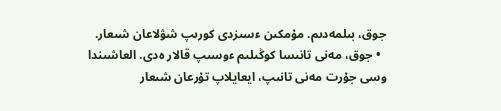جوق، بىلمەدىم. مۇمكىن ءسىزدى كورىپ شۋلاعان شىعار.
  • جوق، مەنى تانىسا كوڭىلىم ءوسىپ قالار ەدى. العاشىندا وسى جۇرت مەنى تانىپ، ايعايلاپ تۇرعان شىعار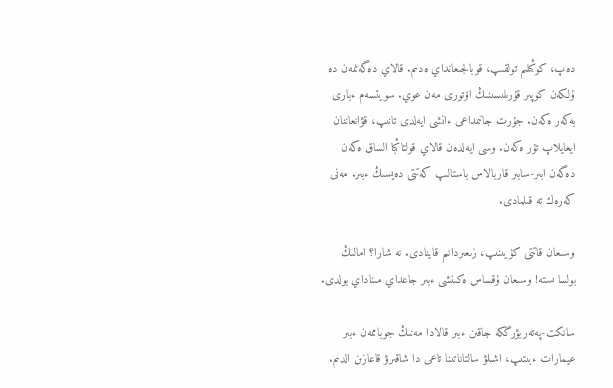دەپ، كوڭىلىم تولقىپ، قوبالجىعانداي ەدىم. قالاي دەگەنمەن دە ۇلكەن كوپىر قۇرىلىسىنىڭ اۆتورى مەن عوي. سويتسەم ءبارى بەكەر ەكەن. جۇرت جانىمداعى ءانشى ايەلدى تانىپ، قۋانعاننان ايعايلاپ تۇر ەكەن. وسى ايەلدەن قالاي قولتاڭبا الساق ەكەن دەگەن ابىر-سابىر قاربالاس باستالىپ كەتتى دەيسىڭ ءبىر. مەنى كەرەك تە قىلمادى.

وسىعان قاتتى كۇيىنىپ، زىعىردانىم قاينادى. نە شارا؟ امالىڭ بولسا ىستە! وسىعان ۇقساس ەكىنشى ءبىر جاعداي مىناداي بولدى.

سانكت-پەتەربۋرگكە جاقىن ءبىر قالادا مەنىڭ جوباممەن ءبىر عيمارات ءبىتىپ، اشىلۋ سالتاناتىنا تاعى دا شاقىرۋ قاعازىن الدىم.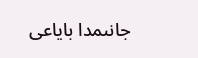جانىمدا باياعى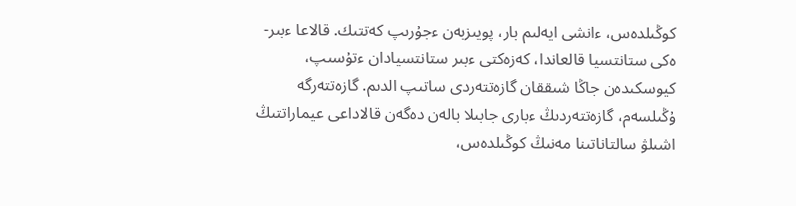كوڭىلدەس، ءانشى ايەلىم بار، پويىزبەن ءجۇرىپ كەتتىك. قالاعا ءبىر-ەكى ستانتسيا قالعاندا، كەزەكتى ءبىر ستانتسيادان ءتۇسىپ، كيوسكىدەن جاڭا شىققان گازەتتەردى ساتىپ الدىم. گازەتتەرگە ۇڭىلسەم، گازەتتەردىڭ ءبارى جابىلا بالەن دەگەن قالاداعى عيماراتتىڭ اشىلۋ سالتاناتىنا مەنىڭ كوڭىلدەس،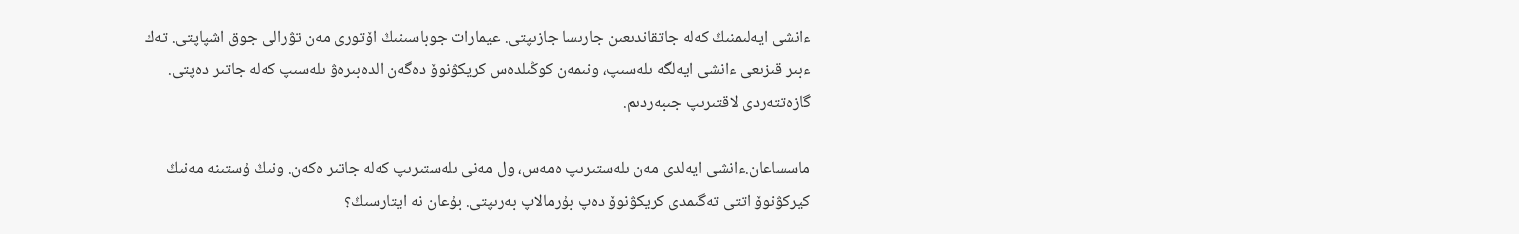ءانشى ايەلىمنىڭ كەلە جاتقاندىعىن جارىسا جازىپتى. عيمارات جوباسىنىڭ اۆتورى مەن تۋرالى جوق اشپاپتى. تەك ءبىر قىزىعى ءانشى ايەلگە ىلەسىپ، ونىمەن كوڭىلدەس كريكۋنوۆ دەگەن الدەبىرەۋ ىلەسىپ كەلە جاتىر دەپتى. گازەتتەردى لاقتىرىپ جىبەردىم.

ماسساعان.ءانشى ايەلدى مەن ىلەستىرىپ ەمەس، ول مەنى ىلەستىرىپ كەلە جاتىر ەكەن. ونىڭ ۇستىنە مەنىڭ كيركۋنوۆ اتتى تەگىمدى كريكۋنوۆ دەپ بۇرمالاپ بەرىپتى. بۇعان نە ايتارسىڭ؟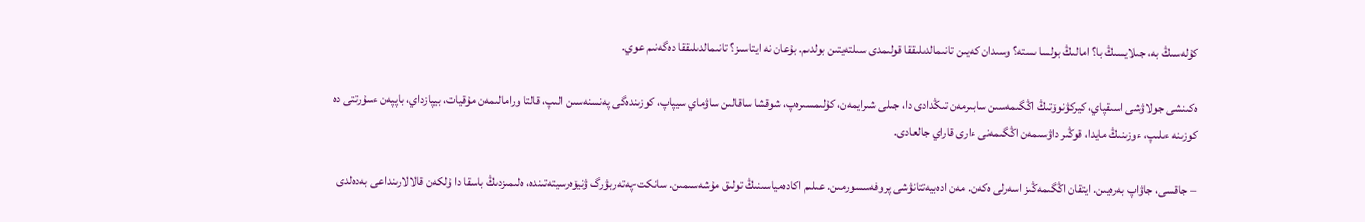كۇلەسىڭ بە، جىلايسىڭ با؟ امالىڭ بولسا ىستە؟ وسىدان كەيىن تانىمالدىلىققا قولىمدى سىلتەيتىن بولدىم. بۇعان نە ايتاسىز؟ تانىمالدىلىققا دەگەنىم عوي.

ەكىنشى جولاۋشى اسىقپاي، كيركۋنوۆتىڭ اڭگىمەسىن سابىرمەن تىڭدادى دا، جىلى شىرايمەن، كۇلىمسىرەپ، شوقشا ساقالىن ساۋماي سيپاپ، كوزىندەگى پەنسنەسىن الىپ، قالتا ورامالىمەن مۇقيات، بيپازداي، باپپەن ءسۇرتتى دە كوزىنە ءىلىپ، ءوزىنىڭ مايدا، قوڭىر داۋسىمەن اڭگىمەنى ءارى قاراي جالعادى.

– جاقسى، جاۋاپ بەرەيىن. ايتقان اڭگىمەڭىز اسەرلى ەكەن. مەن ادەبيەتتانۋشى پروفەسسورمىن. عىلىم اكادەمياسىنىڭ تولىق مۇشەسىمىن. سانكت-پەتەربۋرگ ۋنيۆەرسيتەتىندە، ەلىمىزدىڭ باسقا دا ۇلكەن قالالارىنداعى بەدەلدى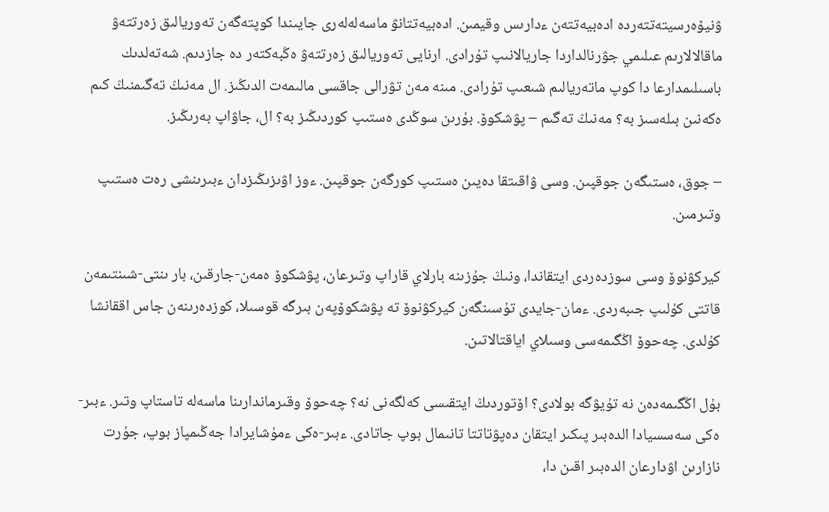ۋنيۆەرسيتەتتەردە ادەبيەتتەن ءدارىس وقيمىن. ادەبيەتتانۋ ماسەلەلەرى جايىندا كوپتەگەن تەوريالىق زەرتتەۋ ماقالالارىم عىلىمي جۋرنالداردا جاريالانىپ تۇرادى. ارنايى تەوريالىق زەرتتەۋ ەڭبەكتەر دە جازدىم. شەتەلدىك باسىلىمدارعا دا كوپ ماتەريالىم شىعىپ تۇرادى. مىنە مەن تۋرالى جاقسى مالىمەت الدىڭىز. ال مەنىڭ تەگىمنىڭ كىم ەكەنىن بىلەسىز بە؟ مەنىڭ تەگىم – پۋشكوۆ. بۇرىن سوڭدى ەستىپ كوردىڭىز بە؟ ال، جاۋاپ بەرىڭىز.

– جوق، ەستىگەن جوقپىن. وسى ۋاقىتقا دەيىن ەستىپ كورگەن جوقپىن. ءوز اۋىزىڭىزدان ءبىرىنشى رەت ەستىپ وتىرمىن.

كيركۋنوۆ وسى سوزدەردى ايتقاندا، ونىڭ جۇزىنە بارلاي قاراپ وتىرعان، پۋشكوۆ ەمەن-جارقىن، بار ىنتى-شىنتىمەن قاتتى كۇلىپ جىبەردى. ءمان-جايدى تۇسىنگەن كيركۋنوۆ تە پۋشكوۆپەن بىرگە قوسىلا، كوزدەرىنەن جاس اققانشا كۇلدى. چەحوۆ اڭگىمەسى وسىلاي اياقتالاتىن.

بۇل اڭگىمەدەن نە تۇيۋگە بولادى؟ اۆتوردىڭ ايتقىسى كەلگەنى نە؟ چەحوۆ وقىرماندارىنا ماسەلە تاستاپ وتىر. ءبىر-ەكى سەسسيادا الدەبىر پىكىر ايتقان دەپۋتاتتا تانىمال بوپ جاتادى. ءبىر-ەكى ءمۇشايرادا جەڭىمپاز بوپ، جۇرت نازارىن اۋدارعان الدەبىر اقىن دا،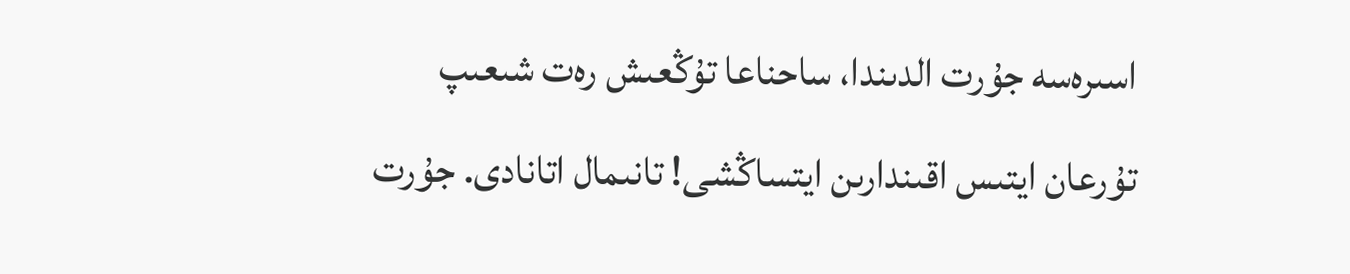اسىرەسە جۇرت الدىندا، ساحناعا تۇڭعىش رەت شىعىپ تۇرعان ايتىس اقىندارىن ايتساڭشى! تانىمال اتانادى. جۇرت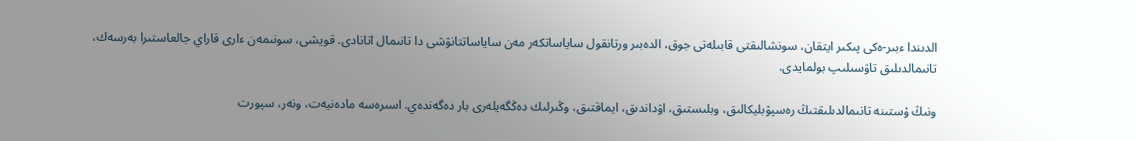الدىندا ءبىر-ەكى پىكىر ايتقان، سونشالىقتى قابىلەتى جوق، الدەبىر ورتانقول ساياساتكەر مەن ساياساتتانۋشى دا تانىمال اتانادى. قويشى، سونىمەن ءارى قاراي جالعاستىرا بەرسەك، تانىمالدىلىق تاۋسىلىپ بولمايدى.

ونىڭ ۇستىنە تانىمالدىلىقتىڭ رەسپۋبليكالىق، وبلىستىق، اۋداندىق، ايماقتىق، وڭىرلىك دەڭگەيلەرى بار دەگەندەي. اسىرەسە مادەنيەت، ونەر، سپورت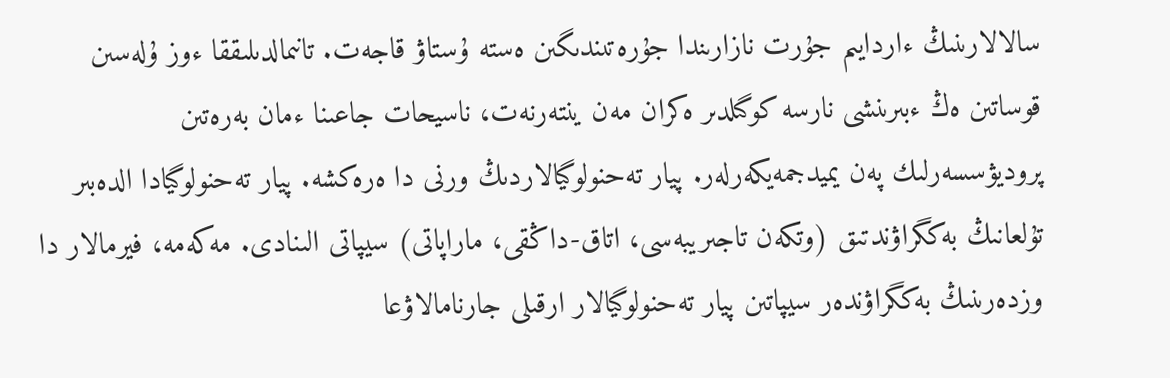سالالارىنىڭ ءاردايىم جۇرت نازارىندا جۇرەتىندىگىن ەستە ۇستاۋ قاجەت. تانىمالدىلىققا ءوز ۇلەسىن قوساتىن ەڭ ءبىرىنشى نارسە كوگىلدىر ەكران مەن ينتەرنەت، ناسيحات جاعىنا ءمان بەرەتىن پروديۋسسەرلىك پەن يميدجمەيكەرلەر. پيار تەحنولوگيالاردىڭ ورنى دا ەرەكشە. پيار تەحنولوگيادا الدەبىر تۇلعانىڭ بەكگراۋندتىق (وتكەن تاجىريبەسى، اتاق-داڭقى، ماراپاتى) سيپاتى الىنادى. مەكەمە، فيرمالار دا وزدەرىنىڭ بەكگراۋندەر سيپاتىن پيار تەحنولوگيالار ارقىلى جارنامالاۋعا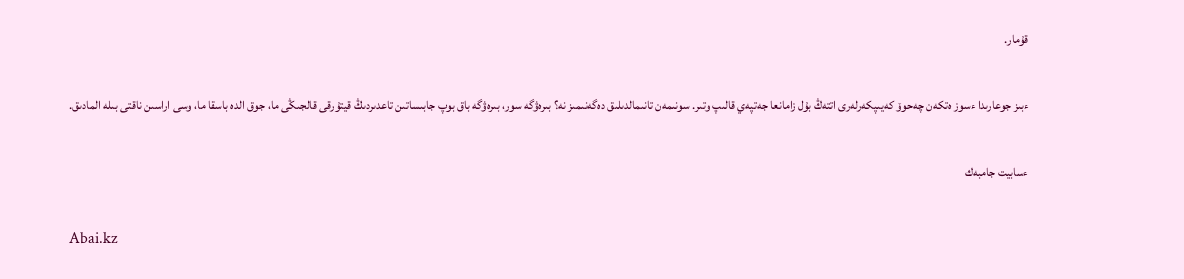قۇمار.

ءبىز جوعارىدا ءسوز ەتكەن چەحوۆ كەيىپكەرلەرى اتتەڭ بۇل زامانعا جەتپەي قالىپ وتىر. سونىمەن تانىمالدىلىق دەگەنىمىز نە؟ بىرەۋگە سور، بىرەۋگە باق بوپ جابىساتىن تاعدىردىڭ قيتۇرقى قالجىڭى ما، جوق الدە باسقا ما، وسى اراسىن ناقتى بىلە المادىق.

ءسابيت جامبەك

Abai.kz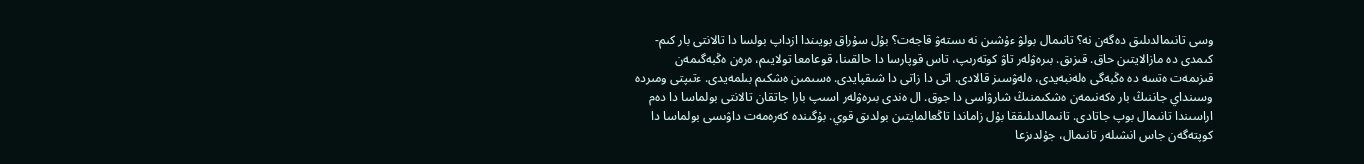وسى تانىمالدىلىق دەگەن نە؟ تانىمال بولۋ ءۇشىن نە ىستەۋ قاجەت؟ بۇل سۇراق بويىندا ازداپ بولسا دا تالانتى بار كىم-كىمدى دە مازالايتىن حاق. قىزىق. بىرەۋلەر تاۋ كوتەرىپ، تاس قوپارسا دا حالقىنا، قوعامعا تولايىم، ەرەن ەڭبەگىمەن قىزىمەت ەتسە دە ەڭبەگى ەلەنبەيدى، ەلەۋسىز قالادى. اتى دا زاتى دا شىقپايدى. ەسىمىن ەشكىم بىلمەيدى. ءتىپتى ومىردە وسىنداي جاننىڭ بار ەكەنىمەن ەشكىمنىڭ شارۋاسى دا جوق. ال ەندى بىرەۋلەر اسىپ بارا جاتقان تالانتى بولماسا دا دەم اراسىندا تانىمال بوپ جاتادى. تانىمالدىلىققا بۇل زاماندا تاڭعالمايتىن بولدىق قوي. بۇگىندە كەرەمەت داۋىسى بولماسا دا كوپتەگەن جاس انشىلەر تانىمال، جۇلدىزعا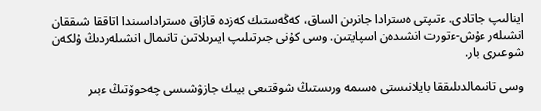اينالىپ جاتادى. ءتىپتى ەسترادا جانرىن الساق، كەڭەستىك كەزدە قازاق ەستراداسىندا اتاققا شىققان انشىلەر ءۇش-ءتورت انشىدەن اسپايتىن. وسى كۇنى جىرتىلىپ ايىرىلاتىن تانىمال انشىلەردىڭ ۇلكەن شوعىرى بار.

وسى تانىمالدىلىققا بايلانىستى ەسىمە ورىستىڭ شوقتىعى بيىك جازۋشىسى چەحوۆتىڭ ءبىر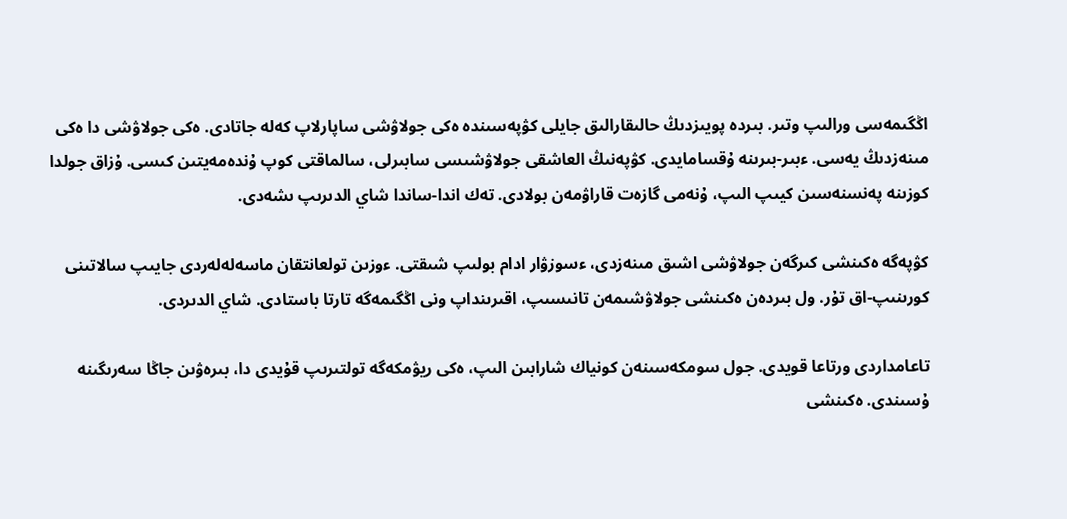اڭگىمەسى ورالىپ وتىر. بىردە پويىزدىڭ حالىقارالىق جايلى كۋپەسىندە ەكى جولاۋشى ساپارلاپ كەلە جاتادى. ەكى جولاۋشى دا ەكى مىنەزدىڭ يەسى. ءبىر-بىرىنە ۇقسامايدى. كۋپەنىڭ العاشقى جولاۋشىسى سابىرلى، سالماقتى كوپ ۇندەمەيتىن كىسى. ۇزاق جولدا كوزىنە پەنسنەسىن كيىپ الىپ، ۇنەمى گازەت قاراۋمەن بولادى. تەك اندا-ساندا شاي الدىرىپ ىشەدى.

كۋپەگە ەكىنشى كىرگەن جولاۋشى اشىق مىنەزدى، ءسوزۋار ادام بولىپ شىقتى. ءوزىن تولعانتقان ماسەلەلەردى جايىپ سالاتىنى كورىنىپ-اق تۇر. ول بىردەن ەكىنشى جولاۋشىمەن تانىسىپ، اقىرىنداپ ونى اڭگىمەگە تارتا باستادى. شاي الدىردى.

تاعامداردى ورتاعا قويدى. جول سومكەسىنەن كونياك شارابىن الىپ، ەكى ريۋمكەگە تولتىرىپ قۇيدى دا، بىرەۋىن جاڭا سەرىگىنە ۇسىندى. ەكىنشى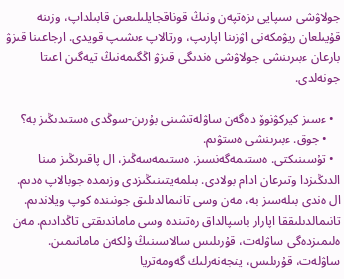جولاۋشى سىپايى ىزەتپەن ونىڭ قوناقجايلىلىعىن قابىلداپ، وزىنە قۇيىلعان ريۋمكەنى اۋزىنا اپارىپ، ورتالاپ ءىشىپ قويدى. ارجاعىنا قىزۋ بارعان ءبىرىنشى جولاۋشى ەندىگى قىزۋ اڭگىمەنىڭ تيەگىن اعىتا جونەلدى.

  • ءسىز كيركۋنوۆ دەگەن ساۋلەتشىنى بۇرىن-سوڭدى ەستىدىڭىز بە؟
    • جوق. ءبىرىنشى ەستۋىم.
  • تۇسىنىكتى. ەستىمەگەنسىز. ەستىمەسەڭىز، ال پاقىرىڭىز مىنا الدىڭىزدا وتىرعان ادام بولادى. بىلمەيتىنىڭىزدى وزىمدە جوبالاپ ەدىم. ال ەندى بىلەسىز بە، مەن وسى تانىمالدىلىق جونىندە كوپ ويلاندىم. تانىمالدىلىققا اپارار باسپالداق رەتىندە وسى ماماندىقتى تاڭدادىم. مەن ەلىمىزدەگى ساۋلەت، قۇرىلىس سالاسىنىڭ ۇلكەن مامانىمىن. ساۋلەت، قۇرىلىس، ينجەنەرلىك گەومەتريا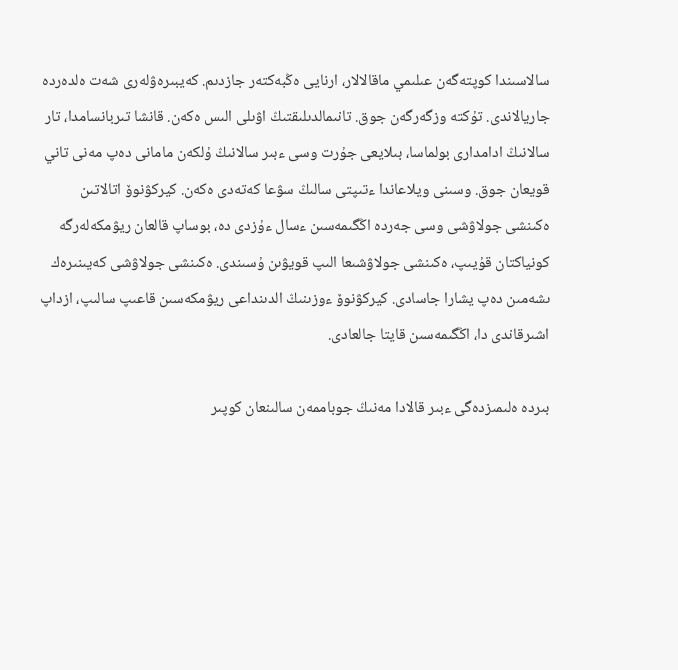سالاسىندا كوپتەگەن عىلىمي ماقالالار، ارنايى ەڭبەكتەر جازدىم. كەيبىرەۋلەرى شەت ەلدەردە جاريالاندى. تۇكتە وزگەرگەن جوق. تانىمالدىلىقتىڭ اۋىلى الىس ەكەن. قانشا تىربانسامدا، تار سالانىڭ ادامدارى بولماسا، بىلايعى جۇرت وسى ءبىر سالانىڭ ۇلكەن مامانى دەپ مەنى تاني قويعان جوق. وسىنى ويلاعاندا ءتىپتى سالىڭ سۋعا كەتەدى ەكەن. كيركۋنوۆ اتالاتىن ەكىنشى جولاۋشى وسى جەردە اڭگىمەسىن ءسال ءۇزدى دە، بوساپ قالعان ريۋمكەلەرگە كونياكتان قۇيىپ، ەكىنشى جولاۋشىعا الىپ قويۋىن ۇسىندى. ەكىنشى جولاۋشى كەيىنىرەك ىشەمىن دەپ يشارا جاسادى. كيركۋنوۆ ءوزىنىڭ الدىنداعى ريۋمكەسىن قاعىپ سالىپ، ازداپ اشىرقاندى دا، اڭگىمەسىن قايتا جالعادى.

بىردە ەلىمىزدەگى ءبىر قالادا مەنىڭ جوباممەن سالىنعان كوپىر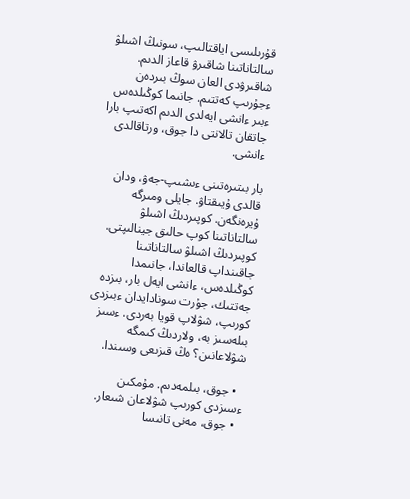قۇرىلىسى اياقتالىپ، سونىڭ اشىلۋ سالتاناتىنا شاقىرۋ قاعاز الدىم. شاقىرۋدى العان سوڭ بىردەن ءجۇرىپ كەتتىم. جانىما كوڭىلدەس ءبىر ءانشى ايەلدى الدىم اكەتىپ بارا جاتقان تالانتى دا جوق، ورتاقالدى ءانشى.

بار بىتىرەتىنى ءىشىپ-جەۋ، ودان قالدى ۇيىقتاۋ. جايلى ومىرگە ۇيرەنگەن. كوپىردىڭ اشىلۋ سالتاناتىنا كوپ حالىق جينالىپتى. كوپىردىڭ اشىلۋ سالتاناتىنا جاقىنداپ قالعاندا، جانىمدا كوڭىلدەس، ءانشى ايەل بار، بىزدە جەتتىك، جۇرت سونادايدان ءبىزدى كورىپ، شۋلاپ قويا بەردى. ءسىز بىلەسىز بە، ولاردىڭ كىمگە شۋلاعانىن؟ ەڭ قىزىعى وسىندا.

  • جوق، بىلمەدىم. مۇمكىن ءسىزدى كورىپ شۋلاعان شىعار.
  • جوق، مەنى تانىسا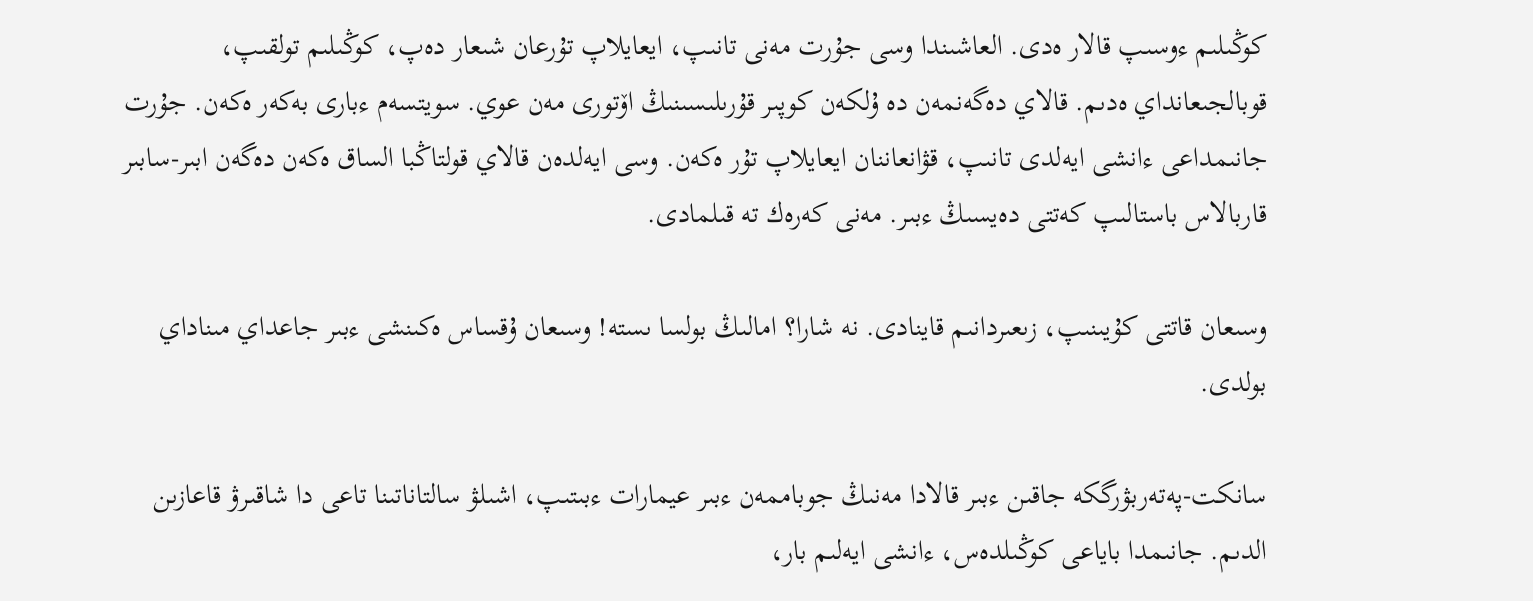كوڭىلىم ءوسىپ قالار ەدى. العاشىندا وسى جۇرت مەنى تانىپ، ايعايلاپ تۇرعان شىعار دەپ، كوڭىلىم تولقىپ، قوبالجىعانداي ەدىم. قالاي دەگەنمەن دە ۇلكەن كوپىر قۇرىلىسىنىڭ اۆتورى مەن عوي. سويتسەم ءبارى بەكەر ەكەن. جۇرت جانىمداعى ءانشى ايەلدى تانىپ، قۋانعاننان ايعايلاپ تۇر ەكەن. وسى ايەلدەن قالاي قولتاڭبا الساق ەكەن دەگەن ابىر-سابىر قاربالاس باستالىپ كەتتى دەيسىڭ ءبىر. مەنى كەرەك تە قىلمادى.

وسىعان قاتتى كۇيىنىپ، زىعىردانىم قاينادى. نە شارا؟ امالىڭ بولسا ىستە! وسىعان ۇقساس ەكىنشى ءبىر جاعداي مىناداي بولدى.

سانكت-پەتەربۋرگكە جاقىن ءبىر قالادا مەنىڭ جوباممەن ءبىر عيمارات ءبىتىپ، اشىلۋ سالتاناتىنا تاعى دا شاقىرۋ قاعازىن الدىم. جانىمدا باياعى كوڭىلدەس، ءانشى ايەلىم بار،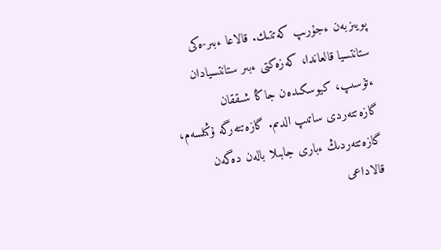پويىزبەن ءجۇرىپ كەتتىك. قالاعا ءبىر-ەكى ستانتسيا قالعاندا، كەزەكتى ءبىر ستانتسيادان ءتۇسىپ، كيوسكىدەن جاڭا شىققان گازەتتەردى ساتىپ الدىم. گازەتتەرگە ۇڭىلسەم، گازەتتەردىڭ ءبارى جابىلا بالەن دەگەن قالاداعى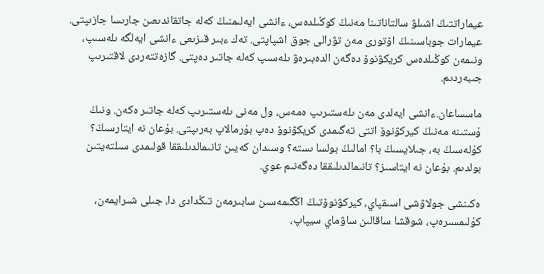عيماراتتىڭ اشىلۋ سالتاناتىنا مەنىڭ كوڭىلدەس، ءانشى ايەلىمنىڭ كەلە جاتقاندىعىن جارىسا جازىپتى. عيمارات جوباسىنىڭ اۆتورى مەن تۋرالى جوق اشپاپتى. تەك ءبىر قىزىعى ءانشى ايەلگە ىلەسىپ، ونىمەن كوڭىلدەس كريكۋنوۆ دەگەن الدەبىرەۋ ىلەسىپ كەلە جاتىر دەپتى. گازەتتەردى لاقتىرىپ جىبەردىم.

ماسساعان.ءانشى ايەلدى مەن ىلەستىرىپ ەمەس، ول مەنى ىلەستىرىپ كەلە جاتىر ەكەن. ونىڭ ۇستىنە مەنىڭ كيركۋنوۆ اتتى تەگىمدى كريكۋنوۆ دەپ بۇرمالاپ بەرىپتى. بۇعان نە ايتارسىڭ؟ كۇلەسىڭ بە، جىلايسىڭ با؟ امالىڭ بولسا ىستە؟ وسىدان كەيىن تانىمالدىلىققا قولىمدى سىلتەيتىن بولدىم. بۇعان نە ايتاسىز؟ تانىمالدىلىققا دەگەنىم عوي.

ەكىنشى جولاۋشى اسىقپاي، كيركۋنوۆتىڭ اڭگىمەسىن سابىرمەن تىڭدادى دا، جىلى شىرايمەن، كۇلىمسىرەپ، شوقشا ساقالىن ساۋماي سيپاپ،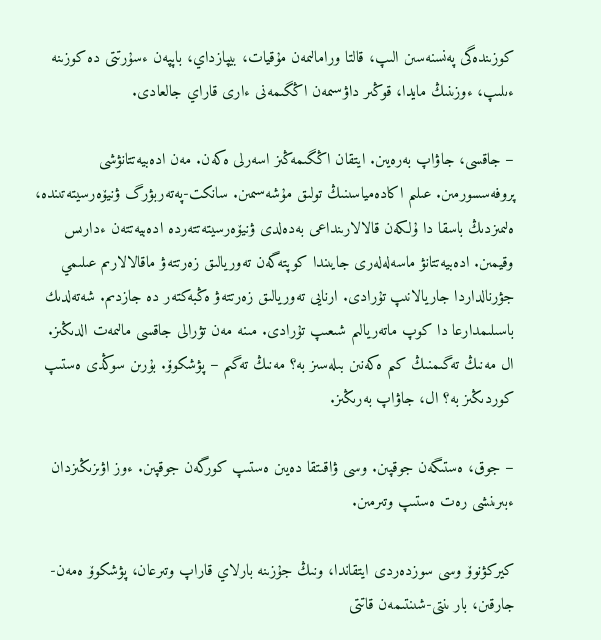كوزىندەگى پەنسنەسىن الىپ، قالتا ورامالىمەن مۇقيات، بيپازداي، باپپەن ءسۇرتتى دە كوزىنە ءىلىپ، ءوزىنىڭ مايدا، قوڭىر داۋسىمەن اڭگىمەنى ءارى قاراي جالعادى.

– جاقسى، جاۋاپ بەرەيىن. ايتقان اڭگىمەڭىز اسەرلى ەكەن. مەن ادەبيەتتانۋشى پروفەسسورمىن. عىلىم اكادەمياسىنىڭ تولىق مۇشەسىمىن. سانكت-پەتەربۋرگ ۋنيۆەرسيتەتىندە، ەلىمىزدىڭ باسقا دا ۇلكەن قالالارىنداعى بەدەلدى ۋنيۆەرسيتەتتەردە ادەبيەتتەن ءدارىس وقيمىن. ادەبيەتتانۋ ماسەلەلەرى جايىندا كوپتەگەن تەوريالىق زەرتتەۋ ماقالالارىم عىلىمي جۋرنالداردا جاريالانىپ تۇرادى. ارنايى تەوريالىق زەرتتەۋ ەڭبەكتەر دە جازدىم. شەتەلدىك باسىلىمدارعا دا كوپ ماتەريالىم شىعىپ تۇرادى. مىنە مەن تۋرالى جاقسى مالىمەت الدىڭىز. ال مەنىڭ تەگىمنىڭ كىم ەكەنىن بىلەسىز بە؟ مەنىڭ تەگىم – پۋشكوۆ. بۇرىن سوڭدى ەستىپ كوردىڭىز بە؟ ال، جاۋاپ بەرىڭىز.

– جوق، ەستىگەن جوقپىن. وسى ۋاقىتقا دەيىن ەستىپ كورگەن جوقپىن. ءوز اۋىزىڭىزدان ءبىرىنشى رەت ەستىپ وتىرمىن.

كيركۋنوۆ وسى سوزدەردى ايتقاندا، ونىڭ جۇزىنە بارلاي قاراپ وتىرعان، پۋشكوۆ ەمەن-جارقىن، بار ىنتى-شىنتىمەن قاتتى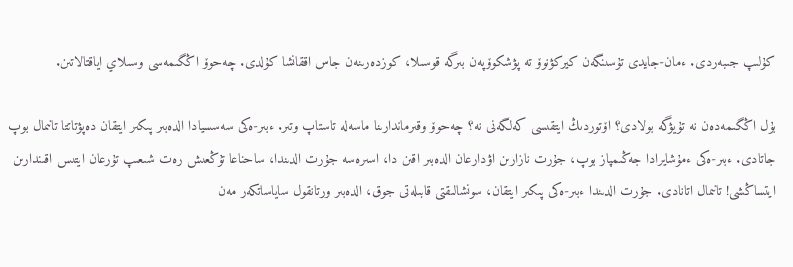كۇلىپ جىبەردى. ءمان-جايدى تۇسىنگەن كيركۋنوۆ تە پۋشكوۆپەن بىرگە قوسىلا، كوزدەرىنەن جاس اققانشا كۇلدى. چەحوۆ اڭگىمەسى وسىلاي اياقتالاتىن.

بۇل اڭگىمەدەن نە تۇيۋگە بولادى؟ اۆتوردىڭ ايتقىسى كەلگەنى نە؟ چەحوۆ وقىرماندارىنا ماسەلە تاستاپ وتىر. ءبىر-ەكى سەسسيادا الدەبىر پىكىر ايتقان دەپۋتاتتا تانىمال بوپ جاتادى. ءبىر-ەكى ءمۇشايرادا جەڭىمپاز بوپ، جۇرت نازارىن اۋدارعان الدەبىر اقىن دا، اسىرەسە جۇرت الدىندا، ساحناعا تۇڭعىش رەت شىعىپ تۇرعان ايتىس اقىندارىن ايتساڭشى! تانىمال اتانادى. جۇرت الدىندا ءبىر-ەكى پىكىر ايتقان، سونشالىقتى قابىلەتى جوق، الدەبىر ورتانقول ساياساتكەر مەن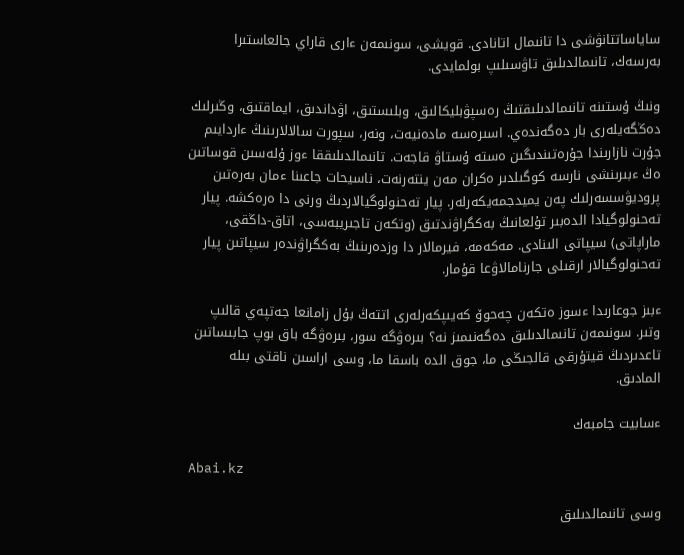ساياساتتانۋشى دا تانىمال اتانادى. قويشى، سونىمەن ءارى قاراي جالعاستىرا بەرسەك، تانىمالدىلىق تاۋسىلىپ بولمايدى.

ونىڭ ۇستىنە تانىمالدىلىقتىڭ رەسپۋبليكالىق، وبلىستىق، اۋداندىق، ايماقتىق، وڭىرلىك دەڭگەيلەرى بار دەگەندەي. اسىرەسە مادەنيەت، ونەر، سپورت سالالارىنىڭ ءاردايىم جۇرت نازارىندا جۇرەتىندىگىن ەستە ۇستاۋ قاجەت. تانىمالدىلىققا ءوز ۇلەسىن قوساتىن ەڭ ءبىرىنشى نارسە كوگىلدىر ەكران مەن ينتەرنەت، ناسيحات جاعىنا ءمان بەرەتىن پروديۋسسەرلىك پەن يميدجمەيكەرلەر. پيار تەحنولوگيالاردىڭ ورنى دا ەرەكشە. پيار تەحنولوگيادا الدەبىر تۇلعانىڭ بەكگراۋندتىق (وتكەن تاجىريبەسى، اتاق-داڭقى، ماراپاتى) سيپاتى الىنادى. مەكەمە، فيرمالار دا وزدەرىنىڭ بەكگراۋندەر سيپاتىن پيار تەحنولوگيالار ارقىلى جارنامالاۋعا قۇمار.

ءبىز جوعارىدا ءسوز ەتكەن چەحوۆ كەيىپكەرلەرى اتتەڭ بۇل زامانعا جەتپەي قالىپ وتىر. سونىمەن تانىمالدىلىق دەگەنىمىز نە؟ بىرەۋگە سور، بىرەۋگە باق بوپ جابىساتىن تاعدىردىڭ قيتۇرقى قالجىڭى ما، جوق الدە باسقا ما، وسى اراسىن ناقتى بىلە المادىق.

ءسابيت جامبەك

Abai.kz

وسى تانىمالدىلىق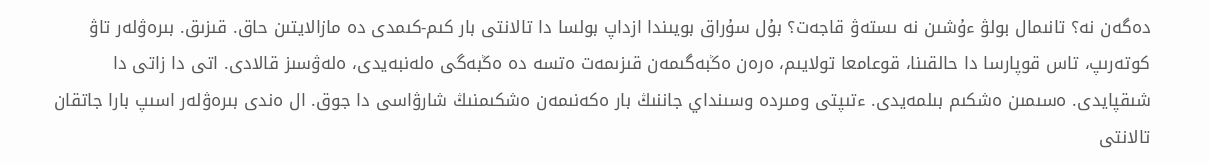دەگەن نە؟ تانىمال بولۋ ءۇشىن نە ىستەۋ قاجەت؟ بۇل سۇراق بويىندا ازداپ بولسا دا تالانتى بار كىم-كىمدى دە مازالايتىن حاق. قىزىق. بىرەۋلەر تاۋ كوتەرىپ، تاس قوپارسا دا حالقىنا، قوعامعا تولايىم، ەرەن ەڭبەگىمەن قىزىمەت ەتسە دە ەڭبەگى ەلەنبەيدى، ەلەۋسىز قالادى. اتى دا زاتى دا شىقپايدى. ەسىمىن ەشكىم بىلمەيدى. ءتىپتى ومىردە وسىنداي جاننىڭ بار ەكەنىمەن ەشكىمنىڭ شارۋاسى دا جوق. ال ەندى بىرەۋلەر اسىپ بارا جاتقان تالانتى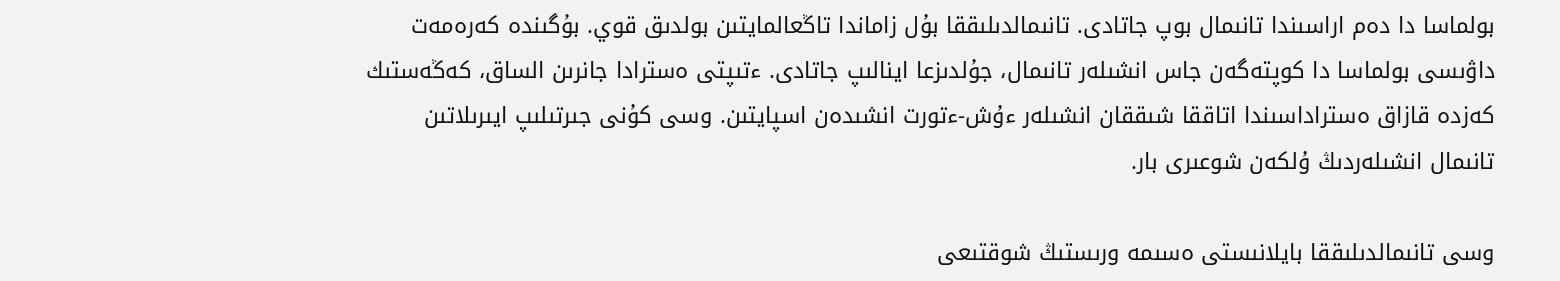بولماسا دا دەم اراسىندا تانىمال بوپ جاتادى. تانىمالدىلىققا بۇل زاماندا تاڭعالمايتىن بولدىق قوي. بۇگىندە كەرەمەت داۋىسى بولماسا دا كوپتەگەن جاس انشىلەر تانىمال، جۇلدىزعا اينالىپ جاتادى. ءتىپتى ەسترادا جانرىن الساق، كەڭەستىك كەزدە قازاق ەستراداسىندا اتاققا شىققان انشىلەر ءۇش-ءتورت انشىدەن اسپايتىن. وسى كۇنى جىرتىلىپ ايىرىلاتىن تانىمال انشىلەردىڭ ۇلكەن شوعىرى بار.

وسى تانىمالدىلىققا بايلانىستى ەسىمە ورىستىڭ شوقتىعى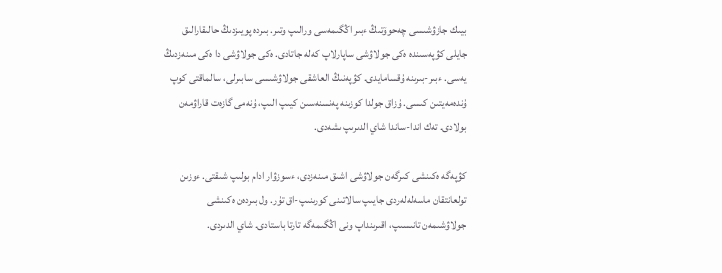بيىك جازۋشىسى چەحوۆتىڭ ءبىر اڭگىمەسى ورالىپ وتىر. بىردە پويىزدىڭ حالىقارالىق جايلى كۋپەسىندە ەكى جولاۋشى ساپارلاپ كەلە جاتادى. ەكى جولاۋشى دا ەكى مىنەزدىڭ يەسى. ءبىر-بىرىنە ۇقسامايدى. كۋپەنىڭ العاشقى جولاۋشىسى سابىرلى، سالماقتى كوپ ۇندەمەيتىن كىسى. ۇزاق جولدا كوزىنە پەنسنەسىن كيىپ الىپ، ۇنەمى گازەت قاراۋمەن بولادى. تەك اندا-ساندا شاي الدىرىپ ىشەدى.

كۋپەگە ەكىنشى كىرگەن جولاۋشى اشىق مىنەزدى، ءسوزۋار ادام بولىپ شىقتى. ءوزىن تولعانتقان ماسەلەلەردى جايىپ سالاتىنى كورىنىپ-اق تۇر. ول بىردەن ەكىنشى جولاۋشىمەن تانىسىپ، اقىرىنداپ ونى اڭگىمەگە تارتا باستادى. شاي الدىردى.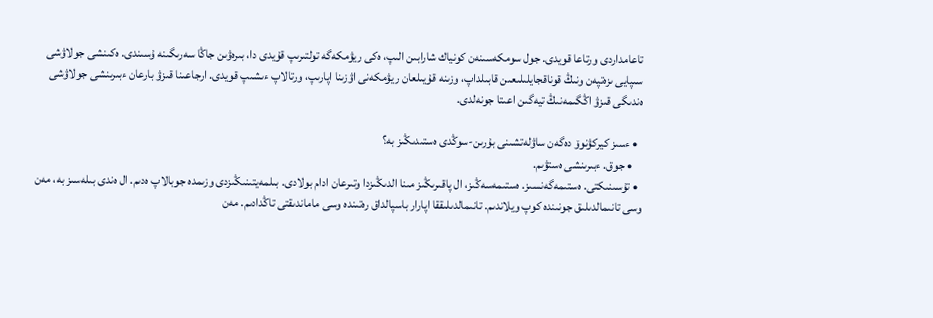تاعامداردى ورتاعا قويدى. جول سومكەسىنەن كونياك شارابىن الىپ، ەكى ريۋمكەگە تولتىرىپ قۇيدى دا، بىرەۋىن جاڭا سەرىگىنە ۇسىندى. ەكىنشى جولاۋشى سىپايى ىزەتپەن ونىڭ قوناقجايلىلىعىن قابىلداپ، وزىنە قۇيىلعان ريۋمكەنى اۋزىنا اپارىپ، ورتالاپ ءىشىپ قويدى. ارجاعىنا قىزۋ بارعان ءبىرىنشى جولاۋشى ەندىگى قىزۋ اڭگىمەنىڭ تيەگىن اعىتا جونەلدى.

  • ءسىز كيركۋنوۆ دەگەن ساۋلەتشىنى بۇرىن-سوڭدى ەستىدىڭىز بە؟
    • جوق. ءبىرىنشى ەستۋىم.
  • تۇسىنىكتى. ەستىمەگەنسىز. ەستىمەسەڭىز، ال پاقىرىڭىز مىنا الدىڭىزدا وتىرعان ادام بولادى. بىلمەيتىنىڭىزدى وزىمدە جوبالاپ ەدىم. ال ەندى بىلەسىز بە، مەن وسى تانىمالدىلىق جونىندە كوپ ويلاندىم. تانىمالدىلىققا اپارار باسپالداق رەتىندە وسى ماماندىقتى تاڭدادىم. مەن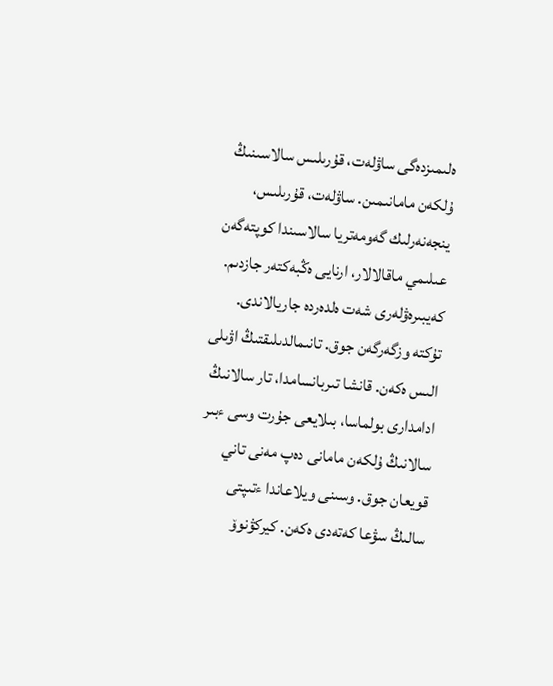ەلىمىزدەگى ساۋلەت، قۇرىلىس سالاسىنىڭ ۇلكەن مامانىمىن. ساۋلەت، قۇرىلىس، ينجەنەرلىك گەومەتريا سالاسىندا كوپتەگەن عىلىمي ماقالالار، ارنايى ەڭبەكتەر جازدىم. كەيبىرەۋلەرى شەت ەلدەردە جاريالاندى. تۇكتە وزگەرگەن جوق. تانىمالدىلىقتىڭ اۋىلى الىس ەكەن. قانشا تىربانسامدا، تار سالانىڭ ادامدارى بولماسا، بىلايعى جۇرت وسى ءبىر سالانىڭ ۇلكەن مامانى دەپ مەنى تاني قويعان جوق. وسىنى ويلاعاندا ءتىپتى سالىڭ سۋعا كەتەدى ەكەن. كيركۋنوۆ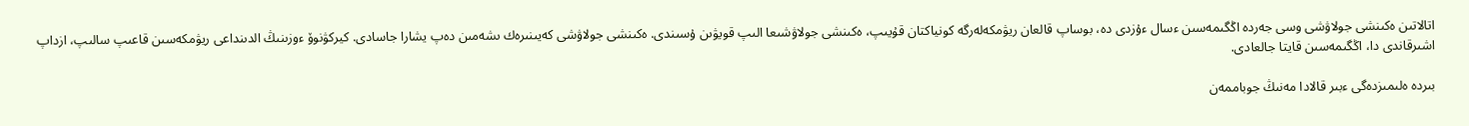اتالاتىن ەكىنشى جولاۋشى وسى جەردە اڭگىمەسىن ءسال ءۇزدى دە، بوساپ قالعان ريۋمكەلەرگە كونياكتان قۇيىپ، ەكىنشى جولاۋشىعا الىپ قويۋىن ۇسىندى. ەكىنشى جولاۋشى كەيىنىرەك ىشەمىن دەپ يشارا جاسادى. كيركۋنوۆ ءوزىنىڭ الدىنداعى ريۋمكەسىن قاعىپ سالىپ، ازداپ اشىرقاندى دا، اڭگىمەسىن قايتا جالعادى.

بىردە ەلىمىزدەگى ءبىر قالادا مەنىڭ جوباممەن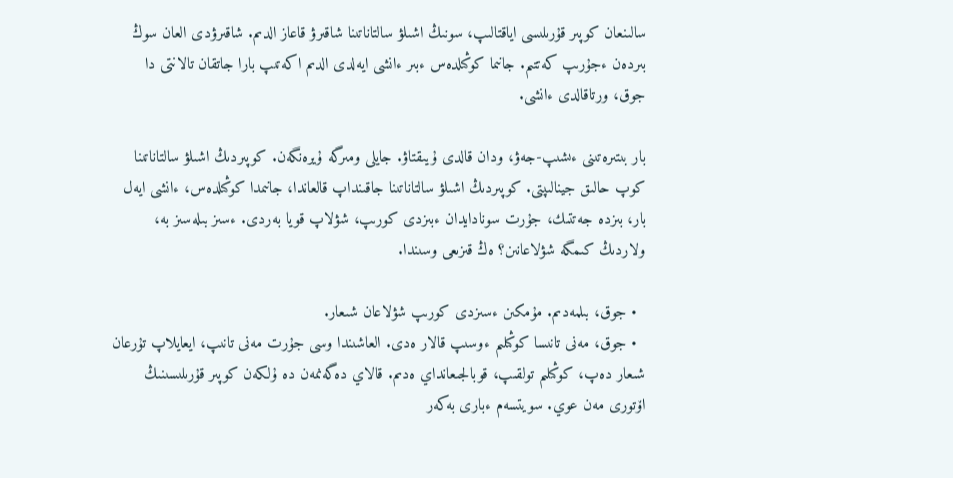سالىنعان كوپىر قۇرىلىسى اياقتالىپ، سونىڭ اشىلۋ سالتاناتىنا شاقىرۋ قاعاز الدىم. شاقىرۋدى العان سوڭ بىردەن ءجۇرىپ كەتتىم. جانىما كوڭىلدەس ءبىر ءانشى ايەلدى الدىم اكەتىپ بارا جاتقان تالانتى دا جوق، ورتاقالدى ءانشى.

بار بىتىرەتىنى ءىشىپ-جەۋ، ودان قالدى ۇيىقتاۋ. جايلى ومىرگە ۇيرەنگەن. كوپىردىڭ اشىلۋ سالتاناتىنا كوپ حالىق جينالىپتى. كوپىردىڭ اشىلۋ سالتاناتىنا جاقىنداپ قالعاندا، جانىمدا كوڭىلدەس، ءانشى ايەل بار، بىزدە جەتتىك، جۇرت سونادايدان ءبىزدى كورىپ، شۋلاپ قويا بەردى. ءسىز بىلەسىز بە، ولاردىڭ كىمگە شۋلاعانىن؟ ەڭ قىزىعى وسىندا.

  • جوق، بىلمەدىم. مۇمكىن ءسىزدى كورىپ شۋلاعان شىعار.
  • جوق، مەنى تانىسا كوڭىلىم ءوسىپ قالار ەدى. العاشىندا وسى جۇرت مەنى تانىپ، ايعايلاپ تۇرعان شىعار دەپ، كوڭىلىم تولقىپ، قوبالجىعانداي ەدىم. قالاي دەگەنمەن دە ۇلكەن كوپىر قۇرىلىسىنىڭ اۆتورى مەن عوي. سويتسەم ءبارى بەكەر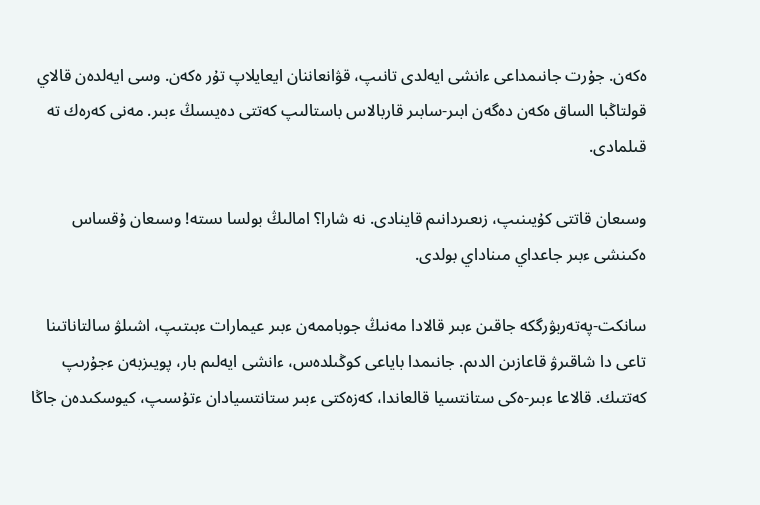ەكەن. جۇرت جانىمداعى ءانشى ايەلدى تانىپ، قۋانعاننان ايعايلاپ تۇر ەكەن. وسى ايەلدەن قالاي قولتاڭبا الساق ەكەن دەگەن ابىر-سابىر قاربالاس باستالىپ كەتتى دەيسىڭ ءبىر. مەنى كەرەك تە قىلمادى.

وسىعان قاتتى كۇيىنىپ، زىعىردانىم قاينادى. نە شارا؟ امالىڭ بولسا ىستە! وسىعان ۇقساس ەكىنشى ءبىر جاعداي مىناداي بولدى.

سانكت-پەتەربۋرگكە جاقىن ءبىر قالادا مەنىڭ جوباممەن ءبىر عيمارات ءبىتىپ، اشىلۋ سالتاناتىنا تاعى دا شاقىرۋ قاعازىن الدىم. جانىمدا باياعى كوڭىلدەس، ءانشى ايەلىم بار، پويىزبەن ءجۇرىپ كەتتىك. قالاعا ءبىر-ەكى ستانتسيا قالعاندا، كەزەكتى ءبىر ستانتسيادان ءتۇسىپ، كيوسكىدەن جاڭا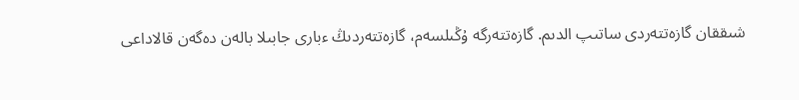شىققان گازەتتەردى ساتىپ الدىم. گازەتتەرگە ۇڭىلسەم، گازەتتەردىڭ ءبارى جابىلا بالەن دەگەن قالاداعى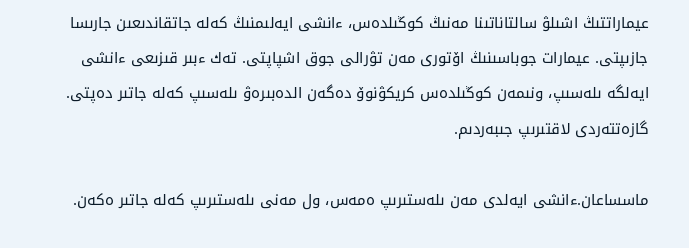عيماراتتىڭ اشىلۋ سالتاناتىنا مەنىڭ كوڭىلدەس، ءانشى ايەلىمنىڭ كەلە جاتقاندىعىن جارىسا جازىپتى. عيمارات جوباسىنىڭ اۆتورى مەن تۋرالى جوق اشپاپتى. تەك ءبىر قىزىعى ءانشى ايەلگە ىلەسىپ، ونىمەن كوڭىلدەس كريكۋنوۆ دەگەن الدەبىرەۋ ىلەسىپ كەلە جاتىر دەپتى. گازەتتەردى لاقتىرىپ جىبەردىم.

ماسساعان.ءانشى ايەلدى مەن ىلەستىرىپ ەمەس، ول مەنى ىلەستىرىپ كەلە جاتىر ەكەن.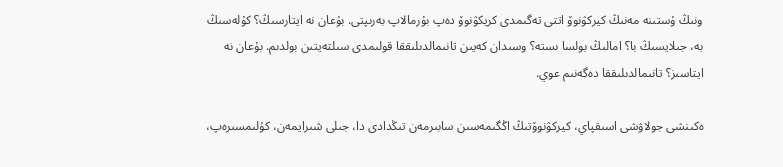ونىڭ ۇستىنە مەنىڭ كيركۋنوۆ اتتى تەگىمدى كريكۋنوۆ دەپ بۇرمالاپ بەرىپتى. بۇعان نە ايتارسىڭ؟ كۇلەسىڭ بە، جىلايسىڭ با؟ امالىڭ بولسا ىستە؟ وسىدان كەيىن تانىمالدىلىققا قولىمدى سىلتەيتىن بولدىم. بۇعان نە ايتاسىز؟ تانىمالدىلىققا دەگەنىم عوي.

ەكىنشى جولاۋشى اسىقپاي، كيركۋنوۆتىڭ اڭگىمەسىن سابىرمەن تىڭدادى دا، جىلى شىرايمەن، كۇلىمسىرەپ،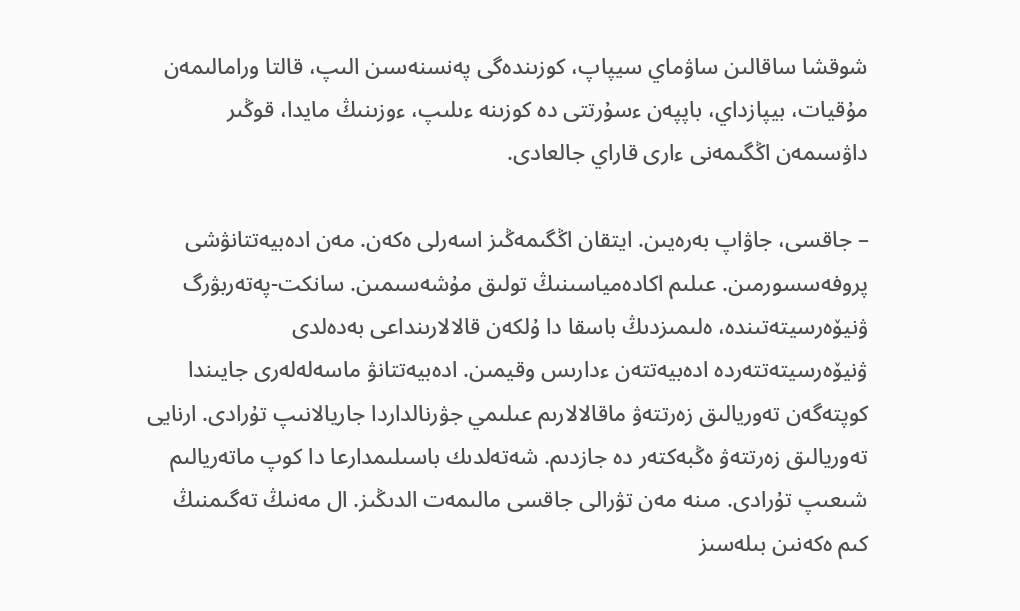شوقشا ساقالىن ساۋماي سيپاپ، كوزىندەگى پەنسنەسىن الىپ، قالتا ورامالىمەن مۇقيات، بيپازداي، باپپەن ءسۇرتتى دە كوزىنە ءىلىپ، ءوزىنىڭ مايدا، قوڭىر داۋسىمەن اڭگىمەنى ءارى قاراي جالعادى.

– جاقسى، جاۋاپ بەرەيىن. ايتقان اڭگىمەڭىز اسەرلى ەكەن. مەن ادەبيەتتانۋشى پروفەسسورمىن. عىلىم اكادەمياسىنىڭ تولىق مۇشەسىمىن. سانكت-پەتەربۋرگ ۋنيۆەرسيتەتىندە، ەلىمىزدىڭ باسقا دا ۇلكەن قالالارىنداعى بەدەلدى ۋنيۆەرسيتەتتەردە ادەبيەتتەن ءدارىس وقيمىن. ادەبيەتتانۋ ماسەلەلەرى جايىندا كوپتەگەن تەوريالىق زەرتتەۋ ماقالالارىم عىلىمي جۋرنالداردا جاريالانىپ تۇرادى. ارنايى تەوريالىق زەرتتەۋ ەڭبەكتەر دە جازدىم. شەتەلدىك باسىلىمدارعا دا كوپ ماتەريالىم شىعىپ تۇرادى. مىنە مەن تۋرالى جاقسى مالىمەت الدىڭىز. ال مەنىڭ تەگىمنىڭ كىم ەكەنىن بىلەسىز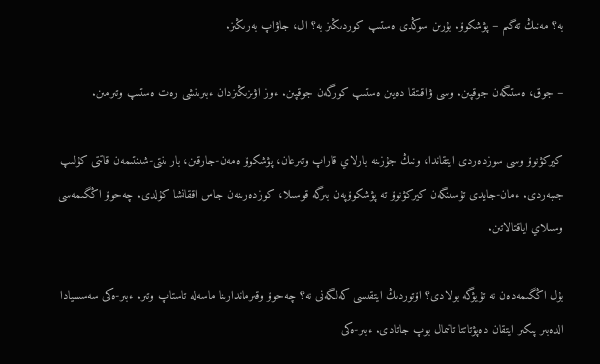بە؟ مەنىڭ تەگىم – پۋشكوۆ. بۇرىن سوڭدى ەستىپ كوردىڭىز بە؟ ال، جاۋاپ بەرىڭىز.

– جوق، ەستىگەن جوقپىن. وسى ۋاقىتقا دەيىن ەستىپ كورگەن جوقپىن. ءوز اۋىزىڭىزدان ءبىرىنشى رەت ەستىپ وتىرمىن.

كيركۋنوۆ وسى سوزدەردى ايتقاندا، ونىڭ جۇزىنە بارلاي قاراپ وتىرعان، پۋشكوۆ ەمەن-جارقىن، بار ىنتى-شىنتىمەن قاتتى كۇلىپ جىبەردى. ءمان-جايدى تۇسىنگەن كيركۋنوۆ تە پۋشكوۆپەن بىرگە قوسىلا، كوزدەرىنەن جاس اققانشا كۇلدى. چەحوۆ اڭگىمەسى وسىلاي اياقتالاتىن.

بۇل اڭگىمەدەن نە تۇيۋگە بولادى؟ اۆتوردىڭ ايتقىسى كەلگەنى نە؟ چەحوۆ وقىرماندارىنا ماسەلە تاستاپ وتىر. ءبىر-ەكى سەسسيادا الدەبىر پىكىر ايتقان دەپۋتاتتا تانىمال بوپ جاتادى. ءبىر-ەكى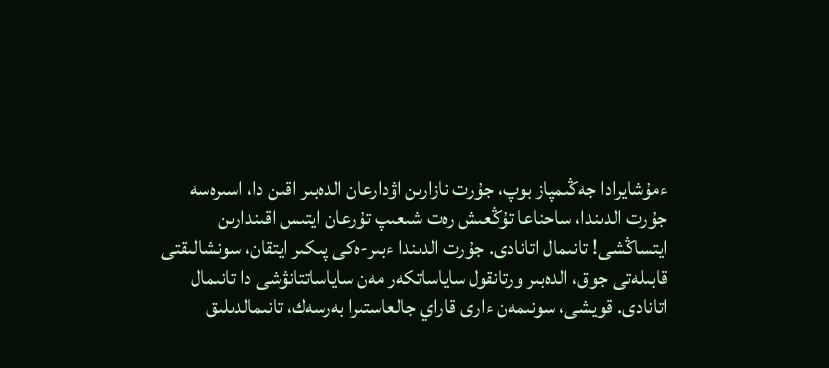ءمۇشايرادا جەڭىمپاز بوپ، جۇرت نازارىن اۋدارعان الدەبىر اقىن دا، اسىرەسە جۇرت الدىندا، ساحناعا تۇڭعىش رەت شىعىپ تۇرعان ايتىس اقىندارىن ايتساڭشى! تانىمال اتانادى. جۇرت الدىندا ءبىر-ەكى پىكىر ايتقان، سونشالىقتى قابىلەتى جوق، الدەبىر ورتانقول ساياساتكەر مەن ساياساتتانۋشى دا تانىمال اتانادى. قويشى، سونىمەن ءارى قاراي جالعاستىرا بەرسەك، تانىمالدىلىق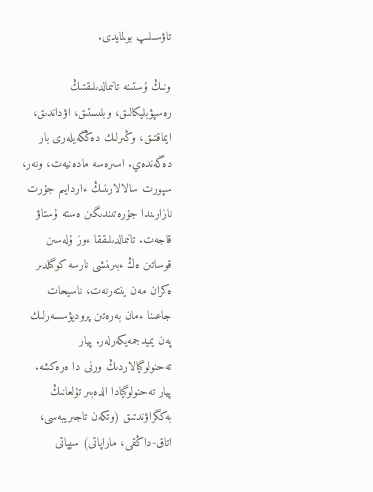تاۋسىلىپ بولمايدى.

ونىڭ ۇستىنە تانىمالدىلىقتىڭ رەسپۋبليكالىق، وبلىستىق، اۋداندىق، ايماقتىق، وڭىرلىك دەڭگەيلەرى بار دەگەندەي. اسىرەسە مادەنيەت، ونەر، سپورت سالالارىنىڭ ءاردايىم جۇرت نازارىندا جۇرەتىندىگىن ەستە ۇستاۋ قاجەت. تانىمالدىلىققا ءوز ۇلەسىن قوساتىن ەڭ ءبىرىنشى نارسە كوگىلدىر ەكران مەن ينتەرنەت، ناسيحات جاعىنا ءمان بەرەتىن پروديۋسسەرلىك پەن يميدجمەيكەرلەر. پيار تەحنولوگيالاردىڭ ورنى دا ەرەكشە. پيار تەحنولوگيادا الدەبىر تۇلعانىڭ بەكگراۋندتىق (وتكەن تاجىريبەسى، اتاق-داڭقى، ماراپاتى) سيپاتى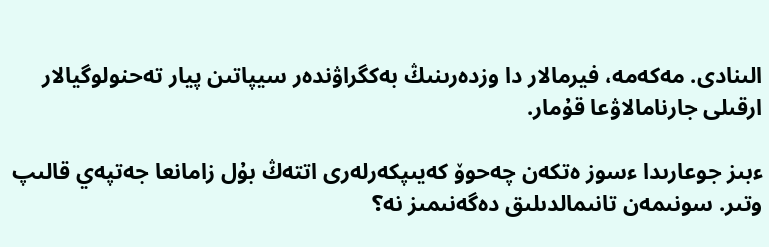الىنادى. مەكەمە، فيرمالار دا وزدەرىنىڭ بەكگراۋندەر سيپاتىن پيار تەحنولوگيالار ارقىلى جارنامالاۋعا قۇمار.

ءبىز جوعارىدا ءسوز ەتكەن چەحوۆ كەيىپكەرلەرى اتتەڭ بۇل زامانعا جەتپەي قالىپ وتىر. سونىمەن تانىمالدىلىق دەگەنىمىز نە؟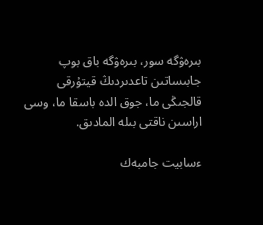بىرەۋگە سور، بىرەۋگە باق بوپ جابىساتىن تاعدىردىڭ قيتۇرقى قالجىڭى ما، جوق الدە باسقا ما، وسى اراسىن ناقتى بىلە المادىق.

ءسابيت جامبەك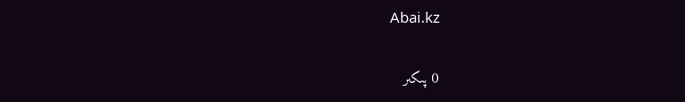Abai.kz

0 پىكىر